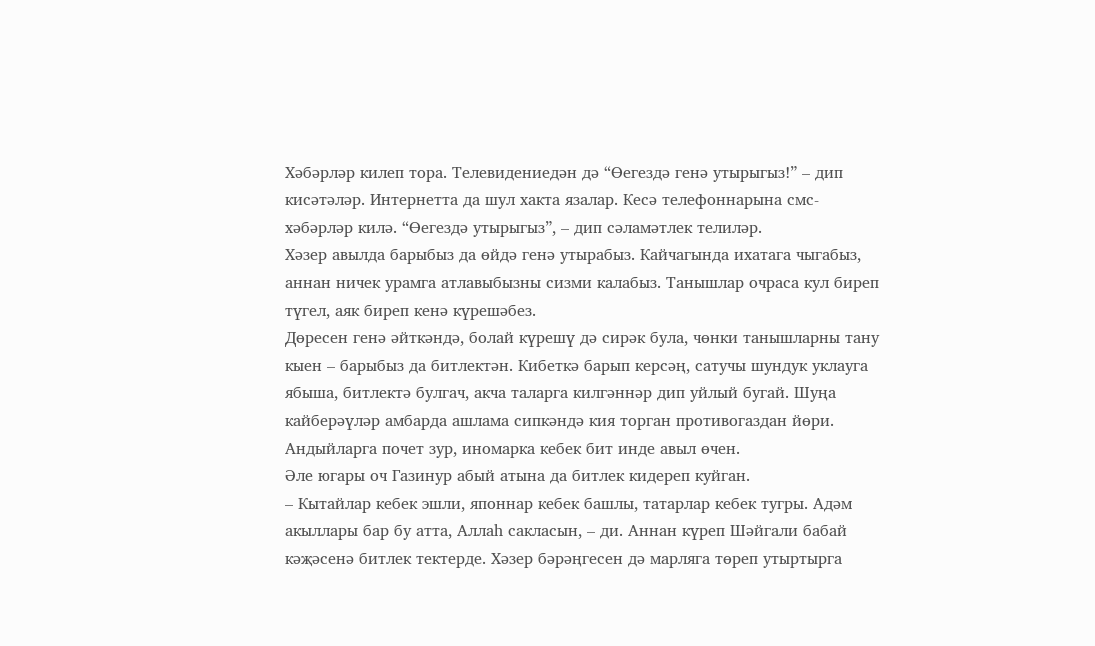Хәбәрләр килеп тора. Телевидениедән дә “Өегездә генә утырыгыз!” – дип кисәтәләр. Интернетта да шул хакта язалар. Кесә телефоннарына смс-хәбәрләр килә. “Өегездә утырыгыз”, – дип сәламәтлек телиләр.
Хәзер авылда барыбыз да өйдә генә утырабыз. Кайчагында ихатага чыгабыз, аннан ничек урамга атлавыбызны сизми калабыз. Танышлар очраса кул биреп түгел, аяк биреп кенә күрешәбез.
Дөресен генә әйткәндә, болай күрешү дә сирәк була, чөнки танышларны тану кыен – барыбыз да битлектән. Кибеткә барып керсәң, сатучы шундук уклауга ябыша, битлектә булгач, акча таларга килгәннәр дип уйлый бугай. Шуңа кайберәүләр амбарда ашлама сипкәндә кия торган противогаздан йөри. Андыйларга почет зур, иномарка кебек бит инде авыл өчен.
Әле югары оч Газинур абый атына да битлек кидереп куйган.
– Кытайлар кебек эшли, японнар кебек башлы, татарлар кебек тугры. Адәм акыллары бар бу атта, Аллаһ сакласын, – ди. Аннан күреп Шәйгали бабай кәҗәсенә битлек тектерде. Хәзер бәрәңгесен дә марляга төреп утыртырга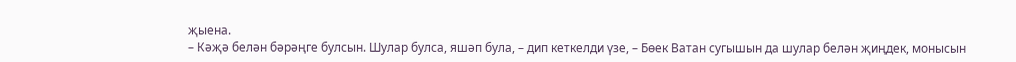җыена.
– Кәҗә белән бәрәңге булсын. Шулар булса, яшәп була, – дип кеткелди үзе, – Бөек Ватан сугышын да шулар белән җиңдек, монысын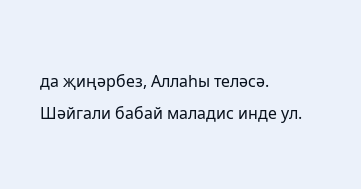да җиңәрбез, Аллаһы теләсә.
Шәйгали бабай маладис инде ул.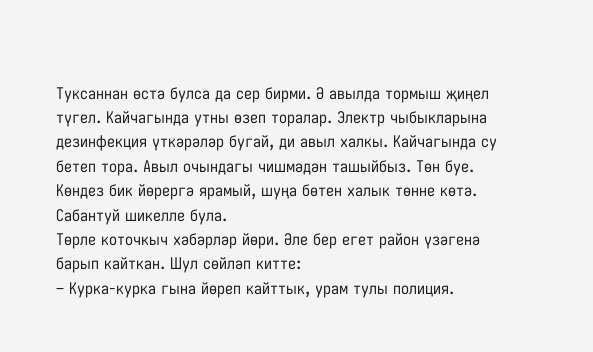Туксаннан өстә булса да сер бирми. Ә авылда тормыш җиңел түгел. Кайчагында утны өзеп торалар. Электр чыбыкларына дезинфекция үткәрәләр бугай, ди авыл халкы. Кайчагында су бетеп тора. Авыл очындагы чишмәдән ташыйбыз. Төн буе. Көндез бик йөрергә ярамый, шуңа бөтен халык төнне көтә. Сабантуй шикелле була.
Төрле коточкыч хәбәрләр йөри. Әле бер егет район үзәгенә барып кайткан. Шул сөйләп китте:
– Курка-курка гына йөреп кайттык, урам тулы полиция.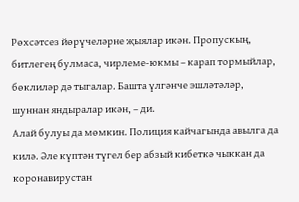Рөхсәтсез йөрүчеләрне җыялар икән. Пропускың, битлегең булмаса, чирлеме-юкмы – карап тормыйлар, бөклиләр дә тыгалар. Башта үлгәнче эшләтәләр, шуннан яндыралар икән, – ди.
Алай булуы да мөмкин. Полиция кайчагында авылга да килә. Әле күптән түгел бер абзый кибеткә чыккан да коронавирустан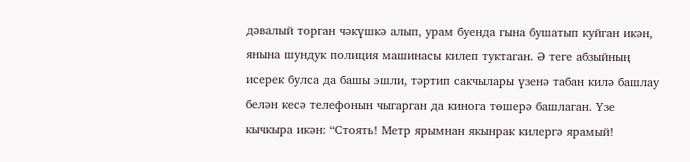дәвалый торган чәкүшкә алып, урам буенда гына бушатып куйган икән, янына шундук полиция машинасы килеп туктаган. Ә теге абзыйның исерек булса да башы эшли, тәртип сакчылары үзенә табан килә башлау белән кесә телефонын чыгарган да кинога төшерә башлаган. Үзе кычкыра икән: “Стоять! Метр ярымнан якынрак килергә ярамый!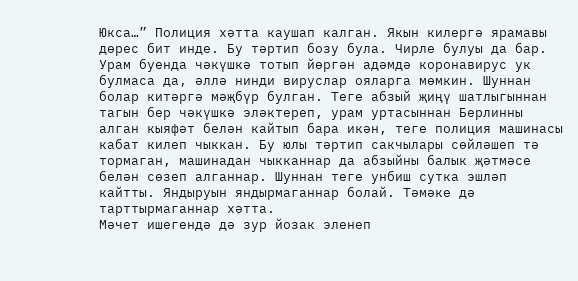Юкса…” Полиция хәтта каушап калган. Якын килергә ярамавы дөрес бит инде. Бу тәртип бозу була. Чирле булуы да бар. Урам буенда чәкүшкә тотып йөргән адәмдә коронавирус ук булмаса да, әллә нинди вируслар ояларга мөмкин. Шуннан болар китәргә мәҗбүр булган. Теге абзый җиңү шатлыгыннан тагын бер чәкүшкә эләктереп, урам уртасыннан Берлинны алган кыяфәт белән кайтып бара икән, теге полиция машинасы кабат килеп чыккан. Бу юлы тәртип сакчылары сөйләшеп тә тормаган, машинадан чыкканнар да абзыйны балык җәтмәсе белән сөзеп алганнар. Шуннан теге унбиш сутка эшләп кайтты. Яндыруын яндырмаганнар болай. Тәмәке дә тарттырмаганнар хәтта.
Мәчет ишегендә дә зур йозак эленеп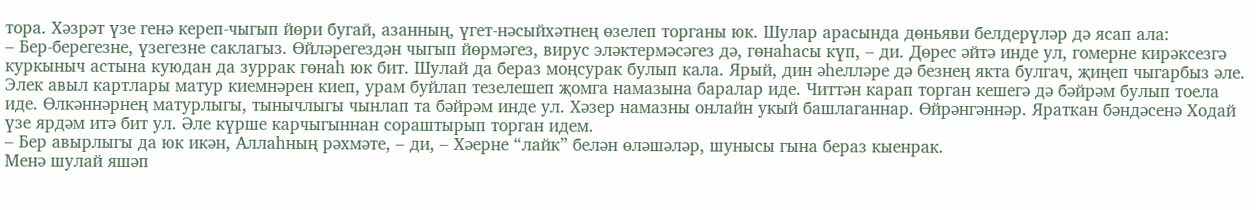тора. Хәзрәт үзе генә кереп-чыгып йөри бугай, азанның, үгет-нәсыйхәтнең өзелеп торганы юк. Шулар арасында дөньяви белдерүләр дә ясап ала:
– Бер-берегезне, үзегезне саклагыз. Өйләрегездән чыгып йөрмәгез, вирус эләктермәсәгез дә, гөнаһасы күп, – ди. Дөрес әйтә инде ул, гомерне кирәксезгә куркыныч астына куюдан да зуррак гөнаһ юк бит. Шулай да бераз моңсурак булып кала. Ярый, дин әһелләре дә безнең якта булгач, җиңеп чыгарбыз әле.
Элек авыл картлары матур киемнәрен киеп, урам буйлап тезелешеп җомга намазына баралар иде. Читтән карап торган кешегә дә бәйрәм булып тоела иде. Өлкәннәрнең матурлыгы, тынычлыгы чынлап та бәйрәм инде ул. Хәзер намазны онлайн укый башлаганнар. Өйрәнгәннәр. Яраткан бәндәсенә Ходай үзе ярдәм итә бит ул. Әле күрше карчыгыннан сораштырып торган идем.
– Бер авырлыгы да юк икән, Аллаһның рәхмәте, – ди, – Хәерне “лайк” белән өләшәләр, шунысы гына бераз кыенрак.
Менә шулай яшәп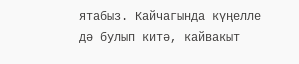ятабыз. Кайчагында күңелле дә булып китә, кайвакыт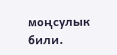моңсулык били.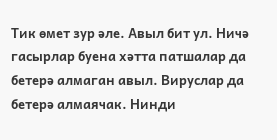Тик өмет зур әле. Авыл бит ул. Ничә гасырлар буена хәтта патшалар да бетерә алмаган авыл. Вируслар да бетерә алмаячак. Нинди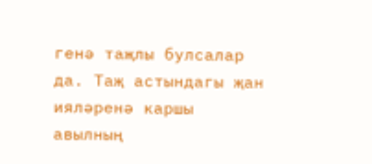генә таҗлы булсалар да. Таҗ астындагы җан ияләренә каршы авылның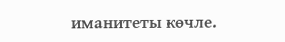иманитеты көчле.